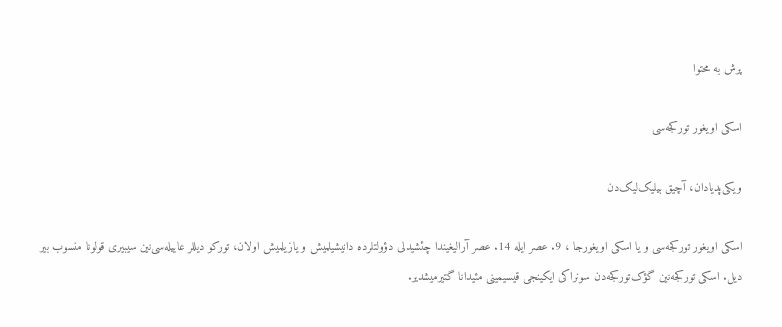پرش به محتوا

اسکی اویغور تورکجه‌سی

ویکی‌پدیادان، آچیق بیلیک‌لیک‌دن

اسکی اویغور تورکجه‌سی و یا اسکی اویغورجا ، 9. عصر ایله 14. عصر آرالیغیندا چئشیدلی دؤولتلرده دانیشیلمیش و یازیلمیش اولان، تورکو دیللر عاییله‌سی‌نین سیبیری قولونا منسوب بیر دیل. اسکی تورکجه‌نین گؤک‌تورکجه‌دن سونراکی ایکینجی قیسیمینی مئیدانا گتیرمیشدیر.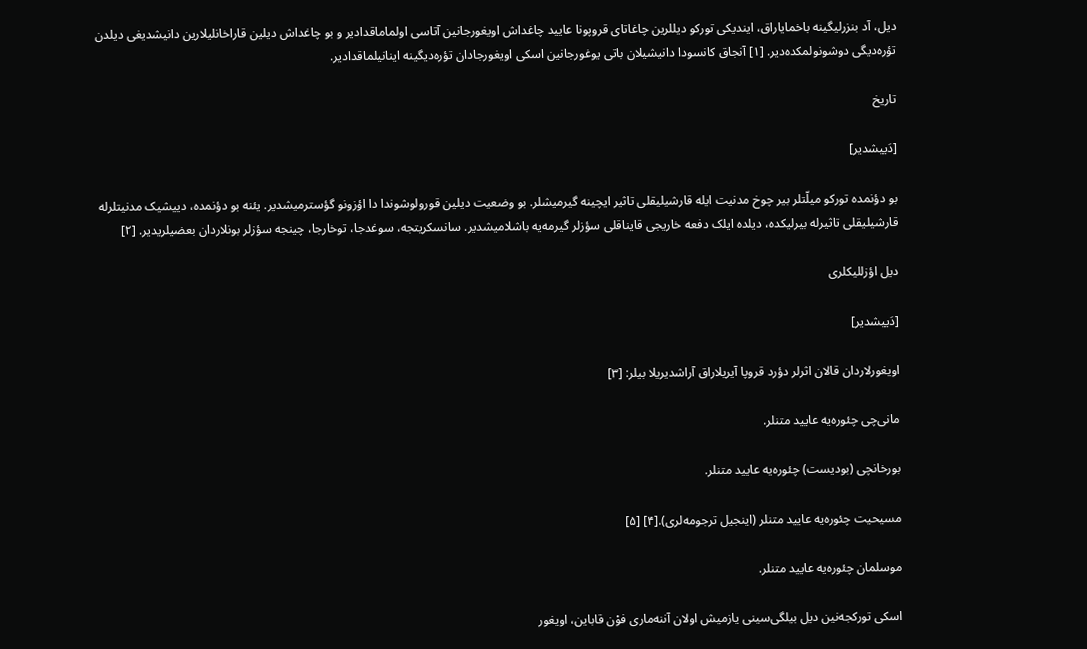دیل، آد بنزرلیگینه باخمایاراق، ایندیکی تورکو دیللرین چاغاتای قروپونا عایید چاغداش اویغورجانین آتاسی اولماماقدادیر و بو چاغداش دیلین قاراخانلیلارین دانیشدیغی دیلدن تؤره‌دیگی دوشونولمکده‌دیر. [۱] آنجاق کانسودا دانیشیلان باتی یوغورجانین اسکی اویغورجادان تؤره‌دیگینه اینانیلماقدادیر.

تاریخ

[دَییشدیر]

بو دؤنمده تورکو میلّتلر بیر چوخ مدنیت ایله قارشیلیقلی تاثیر ایچینه گیرمیشلر. بو وضعیت دیلین قورولوشوندا دا اؤزونو گؤسترمیشدیر. یئنه بو دؤنمده، دییشیک مدنیتلرله قارشیلیقلی تاثیرله بیرلیکده، دیلده ایلک دفعه خاریجی قایناقلی سؤزلر گیرمه‌یه باشلامیشدیر. سانسکریتجه، سوغدجا، توخارجا، چینجه سؤزلر بونلاردان بعضیلریدیر. [۲]

دیل اؤزللیکلری

[دَییشدیر]

اویغورلاردان قالان اثرلر دؤرد قروپا آیریلاراق آراشدیریلا بیلر: [۳]

مانی‌چی چئوره‌یه عایید متنلر.

بورخانچی (بودیست) چئوره‌یه عایید متنلر.

مسیحیت چئوره‌یه عایید متنلر (اینجیل ترجومه‌لری).[۴] [۵]

موسلمان چئوره‌یه عایید متنلر.

اسکی تورکجه‌نین دیل بیلگی‌سینی یازمیش اولان آننه‌ماری فوْن قاباین، اویغور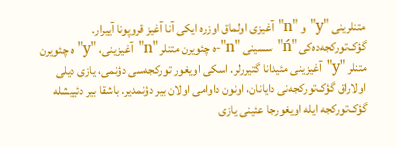متنلرینی "y" و "n" آغیزی اولماق اوزره ایکی آنا آغیز قروپونا آییرار. گؤک‌تورکجه‌ده‌کی "ń"سسینی "n"-ه چئویرن متنلر "n" آغیزینی، "y"ه چئویرن متنلر "y" آغیزینی مئیدانا گتیررلر. اسکی اویغور تورکجه‌سی دؤنمی، یازی دیلی اولاراق گؤک‌تورکجه‌نی دایانان، اونون داوامی اولان بیر دؤنمدیر. باشقا بیر دئییشله گؤک‌تورکجه ایله اویغورجا عئینی یازی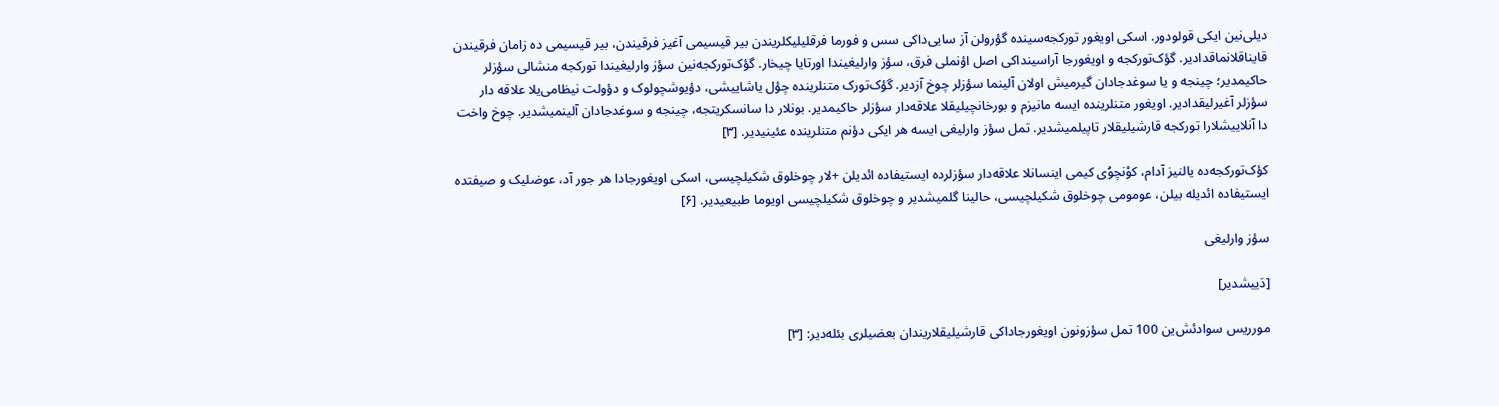دیلی‌نین ایکی قولودور. اسکی اویغور تورکجه‌سینده گؤرولن آز سایی‌داکی سس و فورما فرقلیلیکلریندن بیر قیسیمی آغیز فرقیندن، بیر قیسیمی ده زامان فرقیندن قایناقلانماقدادیر. گؤک‌تورکجه و اویغورجا آراسینداکی اصل اؤنملی فرق، سؤز وارلیغیندا اورتایا چیخار. گؤک‌تورکجه‌نین سؤز وارلیغیندا تورکجه منشالی سؤزلر حاکیمدیر؛ چینجه و یا سوغدجادان گیرمیش اولان آلینما سؤزلر چوخ آزدیر. گؤک‌تورک متنلرینده چؤل یاشاییشی، دؤیوشچولوک و دؤولت نیظامی‌یلا علاقه دار سؤزلر آغیرلیقدادیر. اویغور متنلرینده ایسه مانیزم و بورخانچیلیقلا علاقه‌دار سؤزلر حاکیمدیر. بونلار دا سانسکریتجه، چینجه و سوغدجادان آلینمیشدیر. چوخ واخت دا آنلاییشلارا تورکجه قارشیلیقلار تاپیلمیشدیر. تمل سؤز وارلیغی ایسه هر ایکی دؤنم متنلرینده عئینیدیر. [۳]

کؤک‌تورکجه‌ده یالنیز آدام، کوْنچوُی کیمی اینسانلا علاقه‌دار سؤزلرده ایستیفاده ائدیلن +لار چوخلوق شکیلچیسی، اسکی اویغورجادا هر جور آد، عوضلیک و صیفتده ایستیفاده ائدیله بیلن، عومومی چوخلوق شکیلچیسی، حالینا گلمیشدیر و چوخلوق شکیلچیسی اویوما طبیعیدیر. [۶]

سؤز وارلیغی

[دَییشدیر]

مورریس سوادئش‌ین 100 تمل سؤزونون اویغورجاداکی قارشیلیقلاریندان بعضیلری بئله‌دیر: [۳]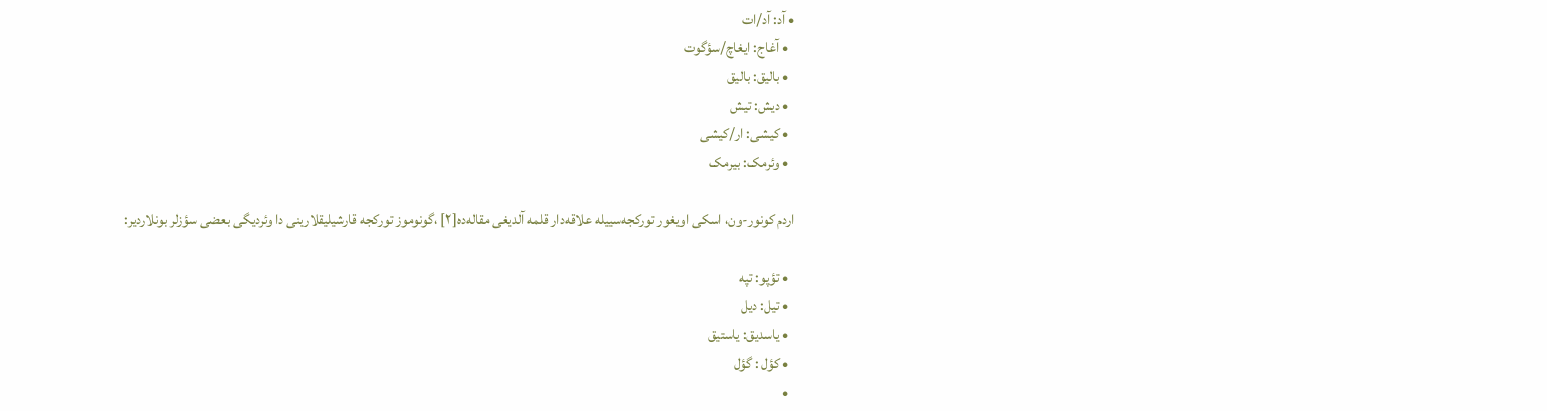• آد: آد/ات
  • آغاج: ایغاچ/سؤگوت
  • بالیق: بالیق
  • دیش: تیش
  • کیشی: ار/کیشی
  • وئرمک: بیرمک

اردم کونور-ون، اسکی اویغور تورکجه‌سییله علاقه‌دار قلمه آلدیغی مقاله‌ده[۲] ،گونوموز تورکجه قارشیلیقلارینی دا وئردیگی بعضی سؤزلر بونلاردیر:

  • تؤپو: تپه
  • تیل: دیل
  • یاسدیق: یاستیق
  • کؤل : گؤل
  •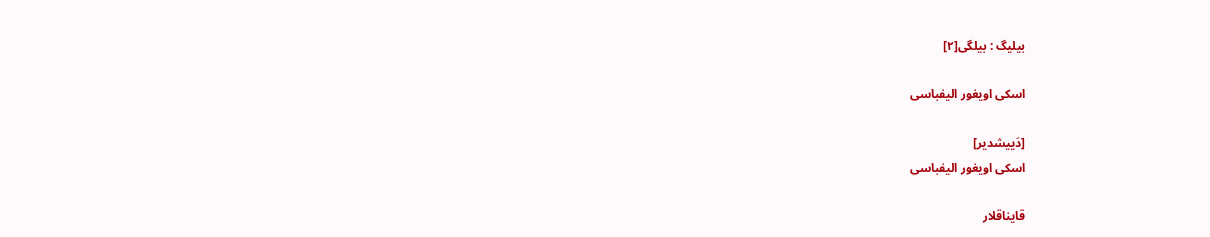بیلیگ : بیلگی[۲]

اسکی اویغور الیفباسی

[دَییشدیر]
اسکی اویغور الیفباسی

قایناقلار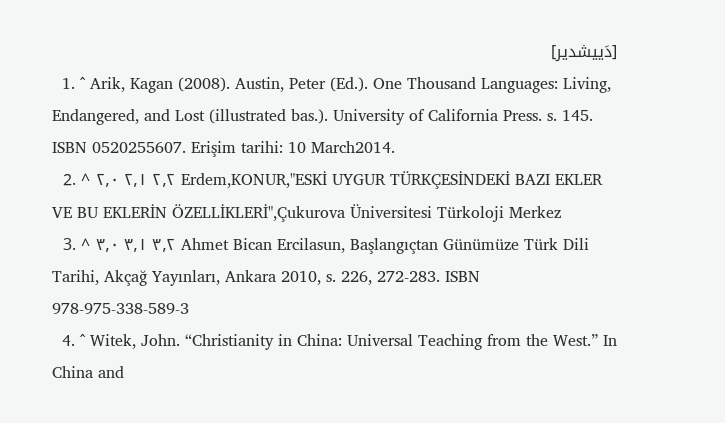[دَییشدیر]
  1. ^ Arik, Kagan (2008). Austin, Peter (Ed.). One Thousand Languages: Living, Endangered, and Lost (illustrated bas.). University of California Press. s. 145. ISBN 0520255607. Erişim tarihi: 10 March2014.
  2. ^ ۲٫۰ ۲٫۱ ۲٫۲ Erdem,KONUR,"ESKİ UYGUR TÜRKÇESİNDEKİ BAZI EKLER VE BU EKLERİN ÖZELLİKLERİ",Çukurova Üniversitesi Türkoloji Merkez
  3. ^ ۳٫۰ ۳٫۱ ۳٫۲ Ahmet Bican Ercilasun, Başlangıçtan Günümüze Türk Dili Tarihi, Akçağ Yayınları, Ankara 2010, s. 226, 272-283. ISBN 978-975-338-589-3
  4. ^ Witek, John. “Christianity in China: Universal Teaching from the West.” In China and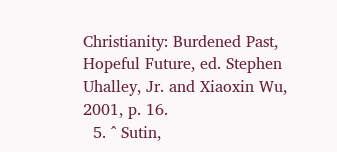Christianity: Burdened Past, Hopeful Future, ed. Stephen Uhalley, Jr. and Xiaoxin Wu, 2001, p. 16.
  5. ^ Sutin,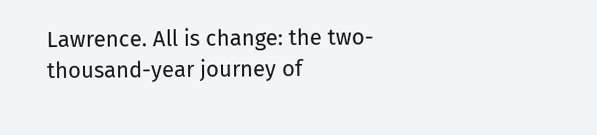Lawrence. All is change: the two-thousand-year journey of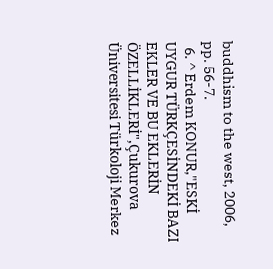buddhism to the west, 2006, pp. 56-7.
  6. ^ Erdem KONUR,"ESKİ UYGUR TÜRKÇESİNDEKİ BAZI EKLER VE BU EKLERİN ÖZELLİKLERİ",Çukurova Üniversitesi Türkoloji Merkez